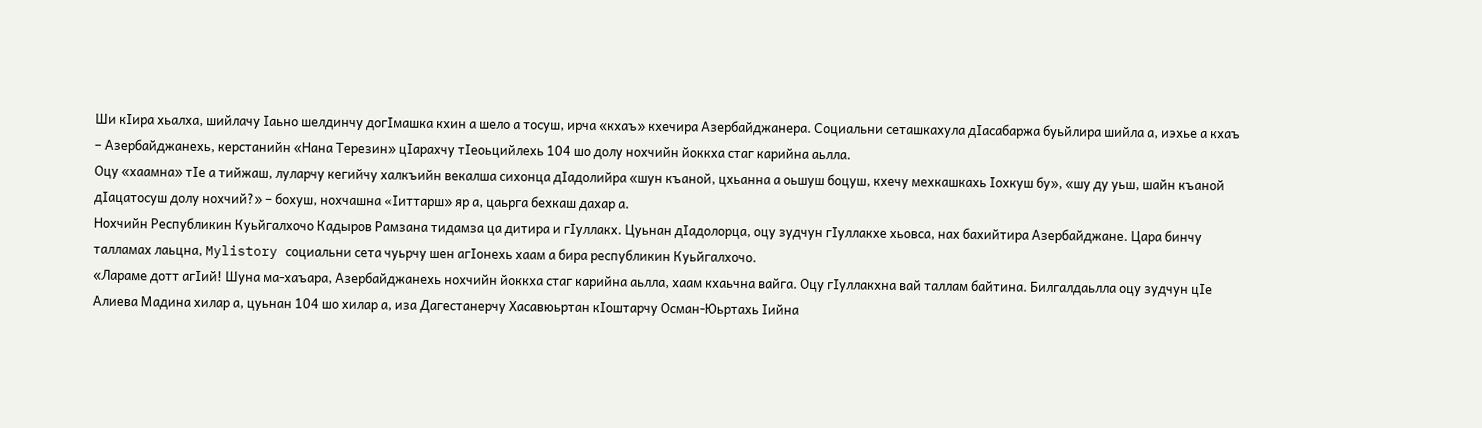Ши кIира хьалха, шийлачу Iаьно шелдинчу догIмашка кхин а шело а тосуш, ирча «кхаъ» кхечира Азербайджанера. Социальни сеташкахула дIасабаржа буьйлира шийла а, иэхье а кхаъ – Азербайджанехь, керстанийн «Нана Терезин» цIарахчу тIеоьцийлехь 104 шо долу нохчийн йоккха стаг карийна аьлла.
Оцу «хаамна» тIе а тийжаш, луларчу кегийчу халкъийн векалша сихонца дIадолийра «шун къаной, цхьанна а оьшуш боцуш, кхечу мехкашкахь Iохкуш бу», «шу ду уьш, шайн къаной дIацатосуш долу нохчий?» – бохуш, нохчашна «Iиттарш» яр а, цаьрга бехкаш дахар а.
Нохчийн Республикин Куьйгалхочо Кадыров Рамзана тидамза ца дитира и гIуллакх. Цуьнан дIадолорца, оцу зудчун гIуллакхе хьовса, нах бахийтира Азербайджане. Цара бинчу талламах лаьцна, Mylistory социальни сета чуьрчу шен агIонехь хаам а бира республикин Куьйгалхочо.
«Лараме дотт агIий! Шуна ма-хаъара, Азербайджанехь нохчийн йоккха стаг карийна аьлла, хаам кхаьчна вайга. Оцу гIуллакхна вай таллам байтина. Билгалдаьлла оцу зудчун цIе Алиева Мадина хилар а, цуьнан 104 шо хилар а, иза Дагестанерчу Хасавюьртан кIоштарчу Осман-Юьртахь Iийна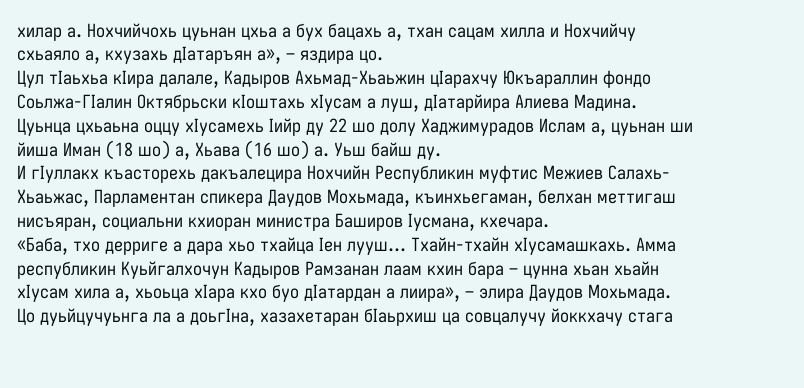хилар а. Нохчийчохь цуьнан цхьа а бух бацахь а, тхан сацам хилла и Нохчийчу схьаяло а, кхузахь дIатаръян а», – яздира цо.
Цул тIаьхьа кIира далале, Кадыров Ахьмад-Хьаьжин цIарахчу Юкъараллин фондо Соьлжа-ГIалин Октябрьски кIоштахь хIусам а луш, дIатарйира Алиева Мадина. Цуьнца цхьаьна оццу хIусамехь Iийр ду 22 шо долу Хаджимурадов Ислам а, цуьнан ши йиша Иман (18 шо) а, Хьава (16 шо) а. Уьш байш ду.
И гIуллакх къасторехь дакъалецира Нохчийн Республикин муфтис Межиев Салахь-Хьаьжас, Парламентан спикера Даудов Мохьмада, къинхьегаман, белхан меттигаш нисъяран, социальни кхиоран министра Баширов Iусмана, кхечара.
«Баба, тхо дерриге а дара хьо тхайца Iен лууш… Тхайн-тхайн хIусамашкахь. Амма республикин Куьйгалхочун Кадыров Рамзанан лаам кхин бара – цунна хьан хьайн хIусам хила а, хьоьца хIара кхо буо дIатардан а лиира», – элира Даудов Мохьмада.
Цо дуьйцучуьнга ла а доьгIна, хазахетаран бIаьрхиш ца совцалучу йоккхачу стага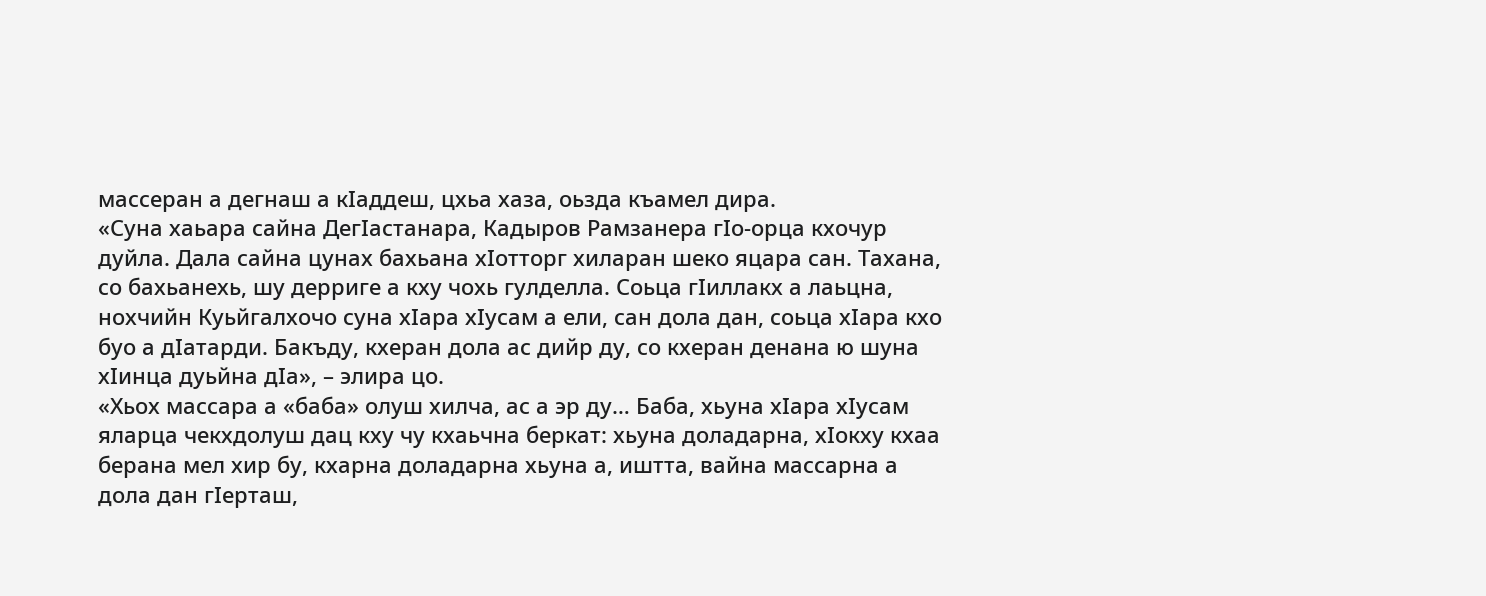массеран а дегнаш а кIаддеш, цхьа хаза, оьзда къамел дира.
«Суна хаьара сайна ДегIастанара, Кадыров Рамзанера гIо-орца кхочур дуйла. Дала сайна цунах бахьана хIотторг хиларан шеко яцара сан. Тахана, со бахьанехь, шу дерриге а кху чохь гулделла. Соьца гIиллакх а лаьцна, нохчийн Куьйгалхочо суна хIара хIусам а ели, сан дола дан, соьца хIара кхо буо а дIатарди. Бакъду, кхеран дола ас дийр ду, со кхеран денана ю шуна хIинца дуьйна дIа», – элира цо.
«Хьох массара а «баба» олуш хилча, ас а эр ду… Баба, хьуна хIара хIусам яларца чекхдолуш дац кху чу кхаьчна беркат: хьуна доладарна, хIокху кхаа берана мел хир бу, кхарна доладарна хьуна а, иштта, вайна массарна а дола дан гIерташ,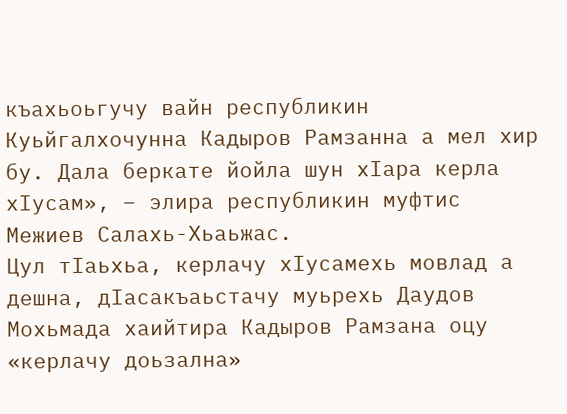къахьоьгучу вайн республикин Куьйгалхочунна Кадыров Рамзанна а мел хир бу. Дала беркате йойла шун хIара керла хIусам», – элира республикин муфтис Межиев Салахь-Хьаьжас.
Цул тIаьхьа, керлачу хIусамехь мовлад а дешна, дIасакъаьстачу муьрехь Даудов Мохьмада хаийтира Кадыров Рамзана оцу «керлачу доьзална»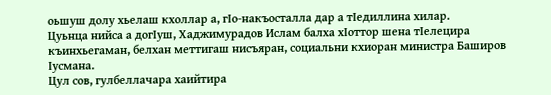оьшуш долу хьелаш кхоллар а, гIо-накъосталла дар а тIедиллина хилар.
Цуьнца нийса а догIуш, Хаджимурадов Ислам балха хIоттор шена тIелецира къинхьегаман, белхан меттигаш нисъяран, социальни кхиоран министра Баширов Iусмана.
Цул сов, гулбеллачара хаийтира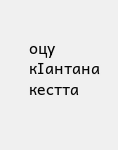оцу кIантана кестта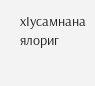хIусамнана ялориг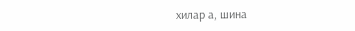хилар а, шина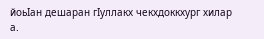йоьIан дешаран гIуллакх чекхдоккхург хилар а.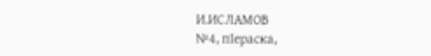И.ИСЛАМОВ
№4, пIераска,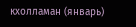кхолламан (январь)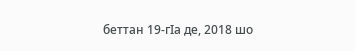беттан 19-гIа де, 2018 шо